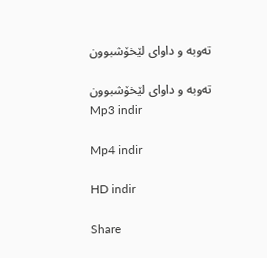تەوبە و داواى لێخۆشبوون

تەوبە و داواى لێخۆشبوون
Mp3 indir

Mp4 indir

HD indir

Share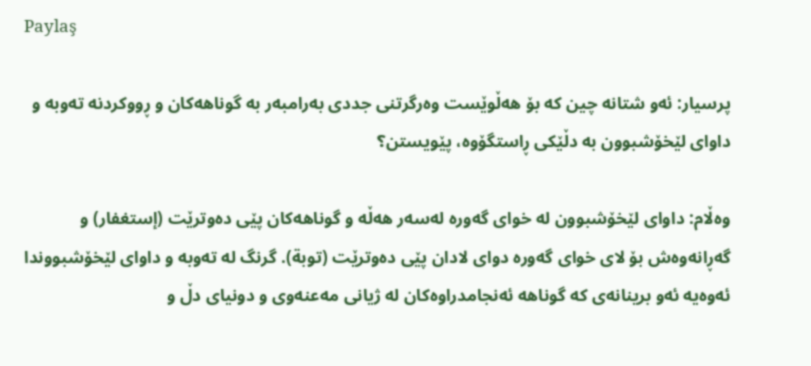Paylaş

پرسیار: ئەو شتانە چین کە بۆ هەڵوێست وەرگرتنى جددى بەرامبەر بە گوناهەکان و ڕووکردنە تەوبە و داواى لێخۆشبوون بە دڵێکى ڕاستگۆوە، پێویستن؟

وەڵام: داواى لێخۆشبوون لە خواى گەورە لەسەر هەڵە و گوناهەکان پێى دەوترێت (إستغفار) و گەڕانەوەش بۆ لاى خواى گەورە دواى لادان پێى دەوترێت (توبة). گرنگ لە تەوبە و داواى لێخۆشبووندا ئەوەیە ئەو برینانەى کە گوناهە ئەنجامدراوەکان لە ژیانى مەعنەوى و دونیاى دڵ و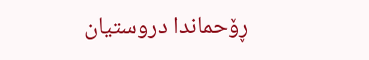ڕۆحماندا دروستیان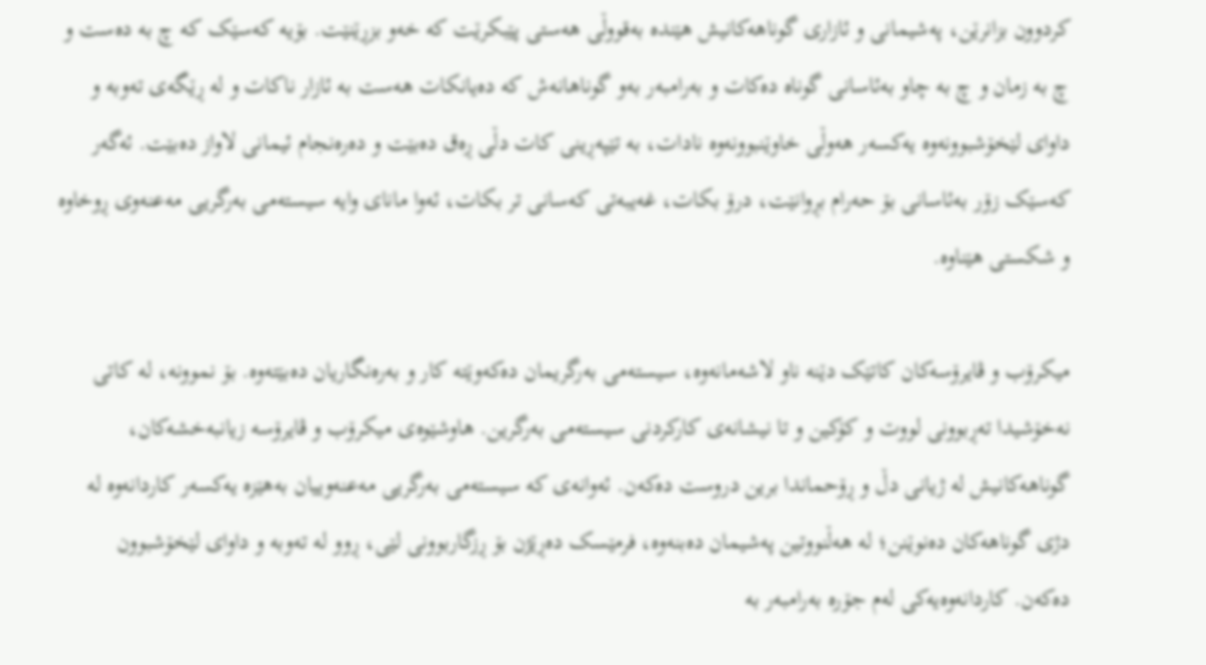کردوون بزانرێن، پەشیمانى و ئازارى گوناهەکانیش هێندە بەقووڵى هەستى پێبکرێت کە خەو بزڕێنێت. بۆیە کەسێک کە چ بە دەست و چ بە زمان و چ بە چاو بەئاسانى گوناه دەکات و بەرامبەر بەو گوناهانەش کە دەیانکات هەست بە ئازار ناکات و لە ڕێگەى تەوبە و داواى لێخۆشبوونەوە یەکسەر هەوڵى خاوێنبوونەوە نادات، بە تێپەڕینى کات دڵى ڕەق دەبێت و دەرەنجام ئیمانى لاواز دەبێت. ئەگەر کەسێک زۆر بەئاسانى بۆ حەرام بڕوانێت، درۆ بکات، غەیبەتى کەسانى تر بکات، ئەوا ماناى وایە سیستەمى بەرگریی مەعنەوی ڕوخاوە و شکستى هێناوە.

میکرۆب و ڤایرۆسەکان کاتێک دێنە ناو لاشەمانەوە، سیستەمى بەرگریمان دەکەوێتە کار و بەرەنگاریان دەبێتەوە. بۆ نموونە، لە کاتى نەخۆشیدا تەڕبوونى لووت و کۆکین و تا نیشانەى کارکردنى سیستەمى بەرگرین. هاوشێوەى میکرۆب و ڤایرۆسە زیانبەخشەکان، گوناهەکانیش لە ژیانى دڵ و ڕۆحماندا برین دروست دەکەن. ئەوانەى کە سیستەمى بەرگریی مەعنەوییان بەهێزە یەکسەر کاردانەوە لە دژى گوناهەکان دەنوێنن؛ لە هەڵنووتین پەشیمان دەبنەوە، فرمێسک دەڕێژن بۆ ڕزگاربوونى لێى، ڕوو لە تەوبە و داواى لێخۆشبوون دەکەن. کاردانەوەیەکى لەم جۆرە بەرامبەر بە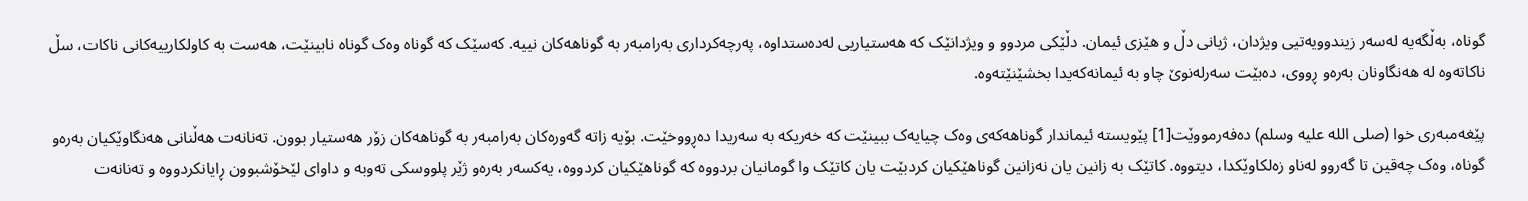گوناه، بەڵگەیە لەسەر زیندوویەتیی ویژدان، ژیانى دڵ و هێزى ئیمان. دڵێکى مردوو و ویژدانێک کە هەستیاریی لەدەستداوە، پەرچەکردارى بەرامبەر بە گوناهەکان نییە. کەسێک کە گوناه وەک گوناه نابینێت، هەست بە کاولکارییەکانى ناکات، سڵ ناکاتەوە لە هەنگاونان بەرەو ڕووى، دەبێت سەرلەنوێ چاو بە ئیمانەکەیدا بخشێنێتەوە.

پێغەمبەرى خوا (صلى الله علیه وسلم) دەفەرمووێت[1] پێویستە ئیماندار گوناهەکەى وەک چیایەک ببینێت کە خەریکە بە سەریدا دەڕووخێت. بۆیە زاتە گەورەکان بەرامبەر بە گوناهەکان زۆر هەستیار بوون. تەنانەت هەڵنانى هەنگاوێکیان بەرەو گوناه، وەک چەقین تا گەروو لەناو زەلکاوێکدا، دیتووە. کاتێک بە زانین یان نەزانین گوناهێکیان کردبێت یان کاتێک وا گومانیان بردووە کە گوناهێکیان کردووە، یەکسەر بەرەو ژێر پلووسکى تەوبە و داواى لێخۆشبوون ڕایانکردووە و تەنانەت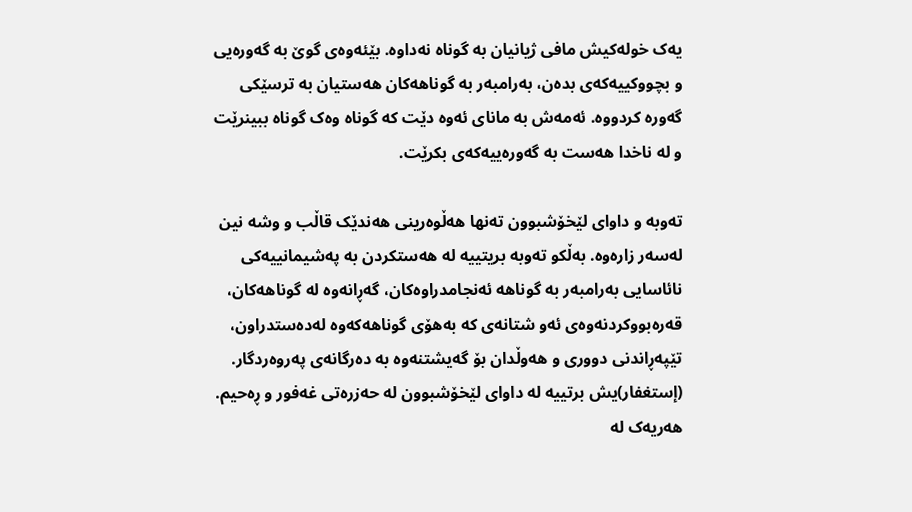یەک خولەکیش مافى ژیانیان بە گوناه نەداوە. بێئەوەى گوێ بە گەورەیی و بچووکییەکەى بدەن، بەرامبەر بە گوناهەکان هەستیان بە ترسێکى گەورە کردووە. ئەمەش بە ماناى ئەوە دێت کە گوناه وەک گوناه ببینرێت و لە ناخدا هەست بە گەورەییەکەى بکرێت.

تەوبە و داواى لێخۆشبوون تەنها هەڵوەرینى هەندێک قاڵب و وشە نین لەسەر زارەوە. بەڵکو تەوبە بریتییە لە هەستکردن بە پەشیمانییەکى نائاسایی بەرامبەر بە گوناهە ئەنجامدراوەکان، گەڕانەوە لە گوناهەکان، قەرەبووکردنەوەى ئەو شتانەى کە بەهۆى گوناهەکەوە لەدەستدراون، تێپەڕاندنى دوورى و هەوڵدان بۆ گەیشتنەوە بە دەرگانەى پەروەردگار. (إستغفار)یش برتییە لە داواى لێخۆشبوون لە حەزرەتى غەفور و ڕەحیم. هەریەک لە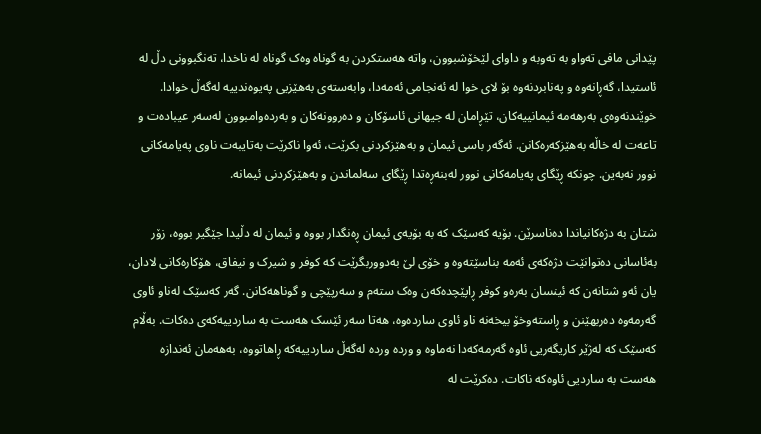پێدانى مافى تەواو بە تەوبە و داواى لێخۆشبوون، واتە هەستکردن بە گوناه وەک گوناه لە ناخدا، تەنگبوونى دڵ لە ئاستیدا، گەڕانەوە و پەنابردنەوە بۆ لاى خوا لە ئەنجامى ئەمەدا، وابەستەى بەهێزیی پەیوەندییە لەگەڵ خوادا. خوێندنەوەى بەرهەمە ئیمانییەکان، تێڕامان لە جیهانى ئاسۆکان و دەروونەکان و بەردەوامبوون لەسەر عیبادەت و تاعەت لە خاڵە بەهێزکەرەکانن. ئەگەر باسى ئیمان و بەهێزکردنى بکرێت، ئەوا ناکرێت بەتایبەت ناوى پەیامەکانى نوور نەبەین. چونکە ڕێگای پەیامەکانى نوور لەبنەڕەتدا ڕێگاى سەلماندن و بەهێزکردنى ئیمانە.

شتان بە دژەکانیاندا دەناسرێن. بۆیە کەسێک کە بە بۆیەى ئیمان ڕەنگدار بووە و ئیمان لە دڵیدا جێگیر بووە، زۆر بەئاسانى دەتوانێت دژەکەى ئەمە بناسێتەوە و خۆى لێ بەدووربگرێت کە کوفر و شیرک و نیفاق، هۆکارەکانى لادان، یان ئەو شتانەن کە ئینسان بەرەو کوفر ڕاپێچدەکەن وەک ستەم و سەرپێچى و گوناهەکانن. گەر کەسێک لەناو ئاوى گەرمەوە دەربهێنن و ڕاستەوخۆ بیخەنە ناو ئاوى ساردەوە، هەتا سەر ئێسک هەست بە ساردییەکەى دەکات. بەڵام کەسێک کە لەژێر کاریگەریی ئاوە گەرمەکەدا نەماوە و وردە وردە لەگەڵ ساردییەکە ڕاهاتووە، بەهەمان ئەندازە هەست بە ساردیی ئاوەکە ناکات. دەکرێت لە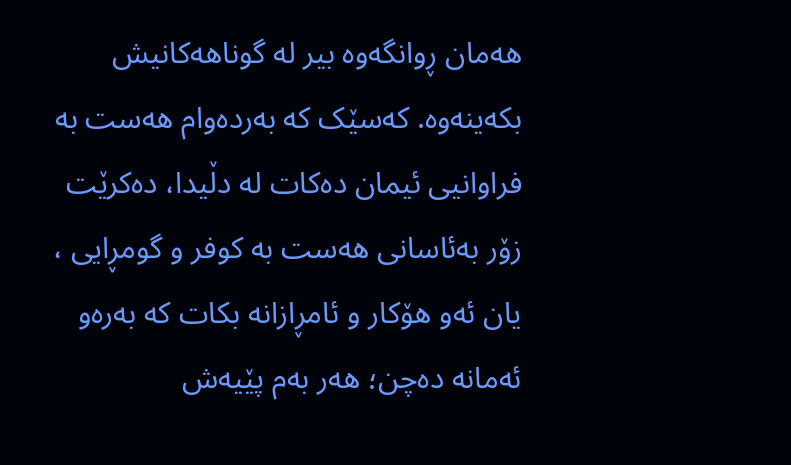هەمان ڕوانگەوە بیر لە گوناهەکانیش بکەینەوە. کەسێک کە بەردەوام هەست بە فراوانیی ئیمان دەکات لە دڵیدا، دەکرێت زۆر بەئاسانى هەست بە کوفر و گومڕایی ، یان ئەو هۆکار و ئامڕازانە بکات کە بەرەو ئەمانە دەچن؛ هەر بەم پێیەش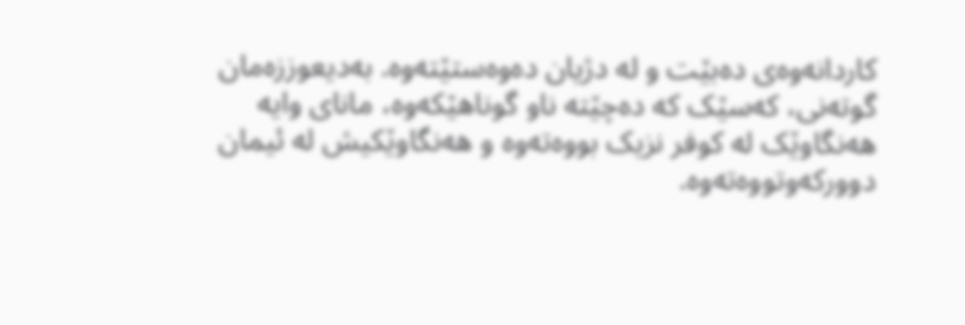کاردانەوەى دەبێت و لە دژیان دەوەستێتەوە. بەدیعوززەمان گوتەنى، کەسێک کە دەچێتە ناو گوناهێکەوە، ماناى وایە هەنگاوێک لە کوفر نزیک بووەتەوە و هەنگاوێکیش لە ئیمان دوورکەوتووەتەوە.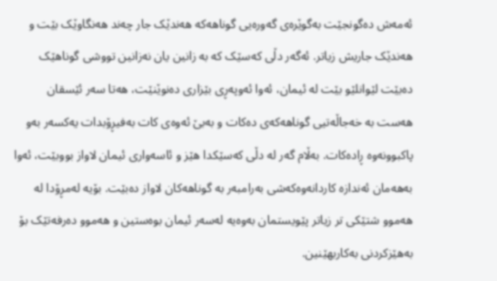ئەمەش دەگونجێت بەگوێرەى گەورەیی گوناهەکە هەندێک جار چەند هەنگاوێک بێت و هەندێک جاریش زیاتر. ئەگەر دڵى کەسێک کە بە زانین یان نەزانین تووشى گوناهێک دەبێت لێوانلێو بێت لە ئیمان، ئەوا ئەوپەڕى بێزارى دەنوێنێت، هەتا سەر ئێسقان هەست بە خەجاڵەتیی گوناهەکەى دەکات و بەبێ ئەوەى کات بەفیڕۆبدات یەکسەر بەو پاکبوونەوە ڕادەکات. بەڵام گەر لە دڵى کەسێکدا هێز و ئاسەوارى ئیمان لاواز بووبێت، ئەوا بەهەمان ئەندازە کاردانەوەکەشى بەرامبەر بە گوناهەکان لاواز دەبێت. بۆیە لەمڕۆدا لە هەموو شتێکى تر زیاتر پێویستمان بەوەیە لەسەر ئیمان بوەستین و هەموو دەرفەتێک بۆ بەهێزکردنى بەکاربهێنین.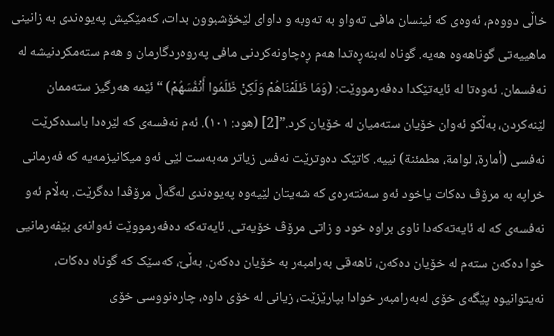خاڵى دووەم، ئەوەى کە ئینسان مافى تەواو بە تەوبە و داواى لێخۆشبوون بدات، کەمێکیش پەیوەندى بە زانینى ماهییەتى گوناهەوە هەیە. گوناه لەبنەڕەتدا هەم ڕەچاونەکردنى مافى پەروەردگارمان و هەم ستەمکردنیشە لە نەفسمان. ئەوەتا لە ئایەتێکدا دەفەرمووێت: (وَمَا ظَلَمْنَاهُمْ وَلَكِنْ ظَلَمُوا أَنْفُسَهُمْ) “ئێمە هەرگیز ستەممان لێنەکردن، بەڵکو ئەوان خۆیان ستەمیان لە خۆیان کرد.”[2] (هود: ١٠١). ئەم نەفسەى کە لێرەدا باسدەکرێت نەفسى (أمارة، لوامة، مطمئنة) نییە. کاتێک دەوترێت نەفس زیاتر مەبەست لێى ئەو میکانیزمەیە کە فەرمانى خراپە بە مرۆڤ دەکات یاخود ئەو سەنتەرەى کە شەیتان لێیەوە پەیوەندى لەگەڵ مرۆڤدا دەگرێت. بەڵام ئەو نەفسەى کە لە ئایەتەکەدا ناوى براوە خود و زاتى مرۆڤ خۆیەتى. ئایەتەکە دەفەرمووێت ئەوانەى بێفەرمانیی خوا دەکەن ستەم لە خۆیان دەکەن، ناهەقى بەرامبەر بە خۆیان دەکەن. بەڵێ، کەسێک کە گوناه دەکات، نەیتوانیوە پێگەى خۆى لەبەرامبەر خوادا بپارێزێت، زیانى لە خۆى داوە، چارەنووسى خۆى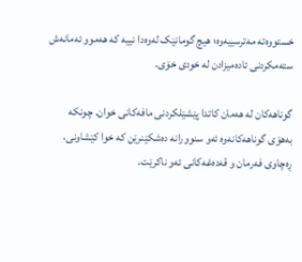خستووەتە مەترسییەوە؛ هیچ گومانێک لەوەدا نییە کە هەموو ئەمانەش ستەمکردنى ئادەمیزادن لە خودى خۆى.

گوناهەکان لە هەمان کاتدا پێشێلکردنى مافەکانى خوان. چونکە بەهۆى گوناهەکانەوە ئەو سنوورانە دەشکێنرێن کە خوا کێشاونى، ڕەچاوى فەرمان و قەدەغەکانى ئەو ناکرێت.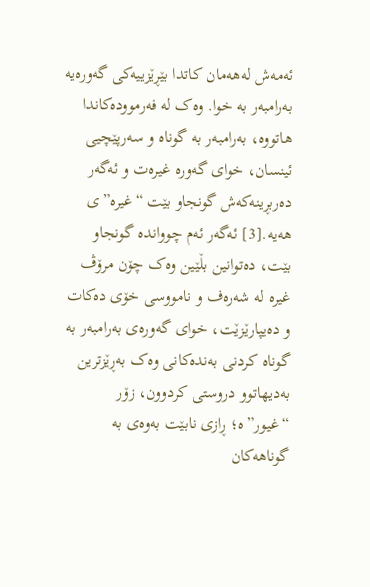ئەمەش لەهەمان کاتدا بێڕێزییەکى گەورەیە بەرامبەر بە خوا. وەک لە فەرموودەکاندا هاتووە، بەرامبەر بە گوناه و سەرپێچیی ئینسان، خواى گەورە غیرەت و ئەگەر دەربڕینەکەش گونجاو بێت “غیرە”ى هەیە.[3] ئەگەر ئەم چوواندە گونجاو بێت، دەتوانین بڵێین وەک چۆن مرۆڤ غیرە لە شەرەف و نامووسى خۆى دەکات و دەیپارێزێت، خواى گەورەی بەرامبەر بە گوناه کردنى بەندەکانى وەک بەڕێزترین بەدیهاتوو دروستى کردوون، زۆر “غیور”ە؛ ڕازى نابێت بەوەى بە گوناهەکان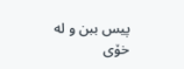پیس ببن و لە خۆى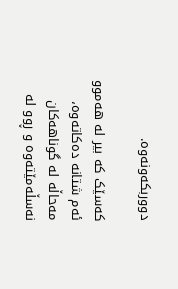دووربکەونەوە.

کەسێک کە بیر لە هەموو ئەم شتانە دەکاتەوە، مەحاڵە لە گوناهەکان نەسڵەمێتەوە و ڕوو لە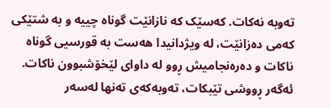تەوبە نەکات. کەسێک کە نازانێت گوناه چییە و بە شتێکى کەمى دەزانێت، لە ویژدانیدا هەست بە قورسیی گوناه ناکات و دەرەنجامیش ڕوو لە داواى لێخۆشبوون ناکات. ئەگەر ڕووشى تێبکات، تەوبەکەى تەنها لەسەر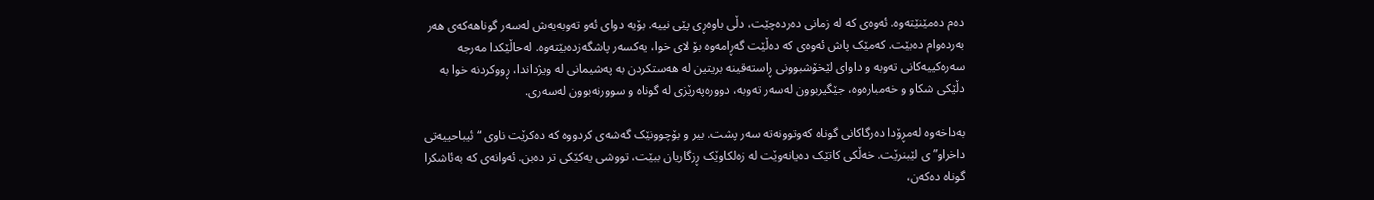دەم دەمێنێتەوە. ئەوەى کە لە زمانى دەردەچێت، دڵى باوەڕى پێى نییە. بۆیە دواى ئەو تەوبەیەش لەسەر گوناهەکەى هەر بەردەوام دەبێت. کەمێک پاش ئەوەى کە دەڵێت گەڕامەوە بۆ لاى خوا، یەکسەر پاشگەزدەبێتەوە. لەحاڵێکدا مەرجە سەرەکییەکانى تەوبە و داواى لێخۆشبوونى ڕاستەقینە بریتین لە هەستکردن بە پەشیمانى لە ویژداندا، ڕووکردنە خوا بە دڵێکى شکاو و خەمبارەوە، جێگیربوون لەسەر تەوبە، دوورەپەرێزى لە گوناه و سوورنەبوون لەسەرى.

بەداخەوە لەمڕۆدا دەرگاکانى گوناه کەوتوونەتە سەر پشت. بیر و بۆچوونێک گەشەى کردووە کە دەکرێت ناوى “ئیباحییەتى داخراو”ى لێبنرێت. خەڵکى کاتێک دەیانەوێت لە زەلکاوێک ڕزگاریان ببێت، تووشى یەکێکى تر دەبن. ئەوانەى کە بەئاشکرا گوناه دەکەن،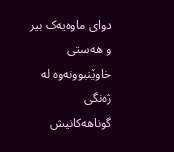دواى ماوەیەک بیر و هەستى خاوێنبوونەوە لە ژەنگى گوناهەکانیش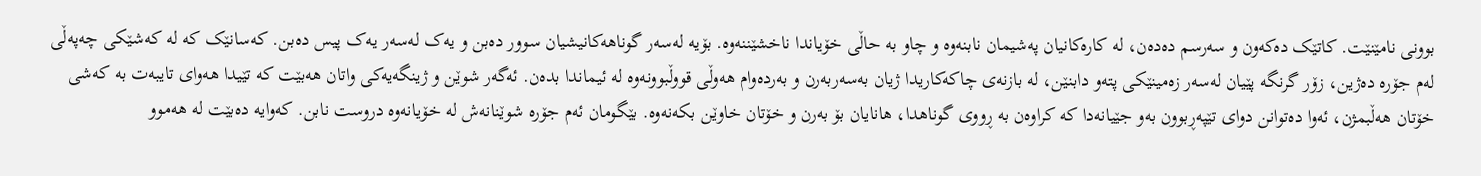بوونى نامێنێت. کاتێک دەکەون و سەرسم دەدەن، لە کارەکانیان پەشیمان نابنەوە و چاو بە حاڵى خۆیاندا ناخشێننەوە. بۆیە لەسەر گوناهەکانیشیان سوور دەبن و یەک لەسەر یەک پیس دەبن. کەسانێک کە لە کەشێکى چەپەڵى لەم جۆرە دەژین، زۆر گرنگە پێیان لەسەر زەمینێکى پتەو دابنێن، لە بازنەى چاکەکاریدا ژیان بەسەربەرن و بەردەوام هەوڵى قووڵبوونەوە لە ئیماندا بدەن. ئەگەر شوێن و ژینگەیەکى واتان هەبێت کە تێیدا هەواى تایبەت بە کەشى خۆتان هەڵبمژن، ئەوا دەتوانن دواى تێپەڕبوون بەو جێیانەدا کە کراوەن بە ڕووى گوناهدا، هانایان بۆ بەرن و خۆتان خاوێن بکەنەوە. بێگومان ئەم جۆرە شوێنانەش لە خۆیانەوە دروست نابن. کەوایە دەبێت لە هەموو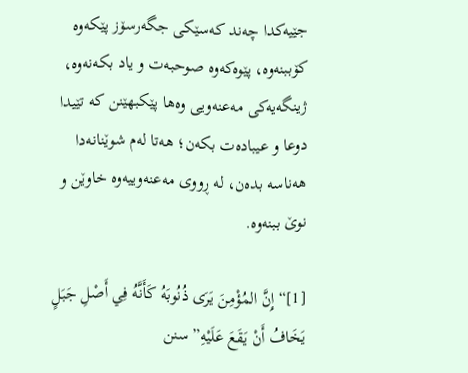جێیەکدا چەند کەسێکى جگەرسۆز پێکەوە کۆببنەوە، پێوەکەوە صوحبەت و یاد بکەنەوە، ژینگەیەکى مەعنەویی وەها پێکبهێنن کە تێیدا دوعا و عیبادەت بکەن؛ هەتا لەم شوێنانەدا هەناسە بدەن، لە ڕووى مەعنەوییەوە خاوێن و نوێ ببنەوە.

[1]“إِنَّ المُؤْمِنَ يَرَى ذُنُوبَهُ كَأَنَّهُ فِي أَصْلِ جَبَلٍ يَخَافُ أَنْ يَقَعَ عَلَيْهِ” سنن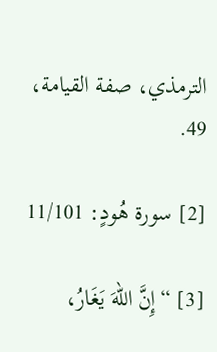الترمذي، صفة القيامة، 49.

[2] سورة هُودٍ: 11/101

[3] “إِنَّ اللهَ يَغَارُ،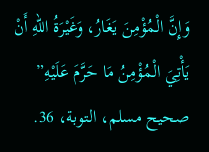وَإِنَّ الْمُؤْمِنَ يَغَارُ، وَغَيْرَةُ اللهِ أَنْ يَأْتِيَ الْمُؤْمِنُ مَا حَرَّمَ عَلَيْهِ” صحيح مسلم، التوبة، 36.